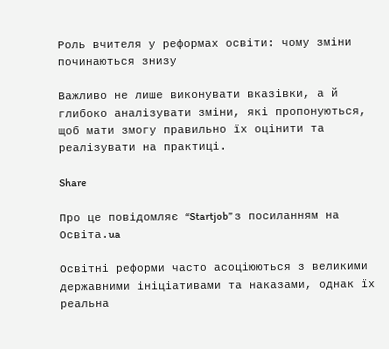Роль вчителя у реформах освіти: чому зміни починаються знизу

Важливо не лише виконувати вказівки, а й глибоко аналізувати зміни, які пропонуються, щоб мати змогу правильно їх оцінити та реалізувати на практиці.

Share

Про це повідомляє “Startjob” з посиланням на Освіта.ua

Освітні реформи часто асоціюються з великими державними ініціативами та наказами, однак їх реальна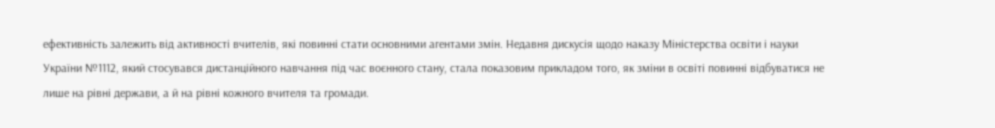ефективність залежить від активності вчителів, які повинні стати основними агентами змін. Недавня дискусія щодо наказу Міністерства освіти і науки України №1112, який стосувався дистанційного навчання під час воєнного стану, стала показовим прикладом того, як зміни в освіті повинні відбуватися не лише на рівні держави, а й на рівні кожного вчителя та громади.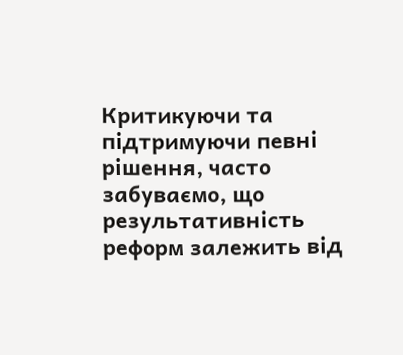Критикуючи та підтримуючи певні рішення, часто забуваємо, що результативність реформ залежить від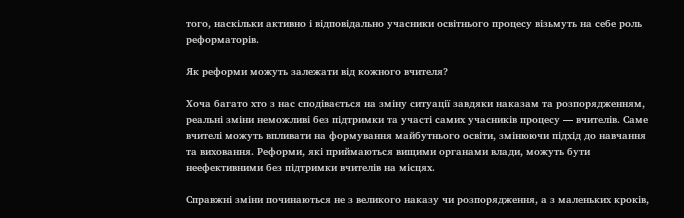того, наскільки активно і відповідально учасники освітнього процесу візьмуть на себе роль реформаторів.

Як реформи можуть залежати від кожного вчителя?

Хоча багато хто з нас сподівається на зміну ситуації завдяки наказам та розпорядженням, реальні зміни неможливі без підтримки та участі самих учасників процесу — вчителів. Саме вчителі можуть впливати на формування майбутнього освіти, змінюючи підхід до навчання та виховання. Реформи, які приймаються вищими органами влади, можуть бути неефективними без підтримки вчителів на місцях.

Справжні зміни починаються не з великого наказу чи розпорядження, а з маленьких кроків,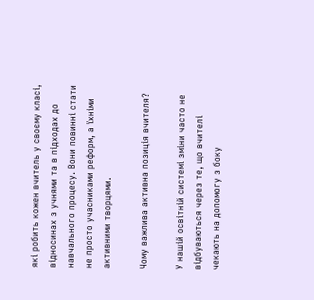які робить кожен вчитель у своєму класі, відносинах з учнями та в підходах до навчального процесу. Вони повинні стати не просто учасниками реформ, а їхніми активними творцями.

Чому важлива активна позиція вчителя?

У нашій освітній системі зміни часто не відбуваються через те, що вчителі чекають на допомогу з боку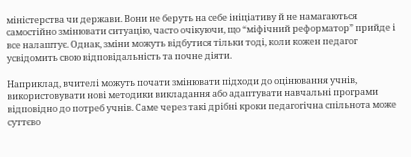міністерства чи держави. Вони не беруть на себе ініціативу й не намагаються самостійно змінювати ситуацію, часто очікуючи, що “міфічний реформатор” прийде і все налаштує. Однак, зміни можуть відбутися тільки тоді, коли кожен педагог усвідомить свою відповідальність та почне діяти.

Наприклад, вчителі можуть почати змінювати підходи до оцінювання учнів, використовувати нові методики викладання або адаптувати навчальні програми відповідно до потреб учнів. Саме через такі дрібні кроки педагогічна спільнота може суттєво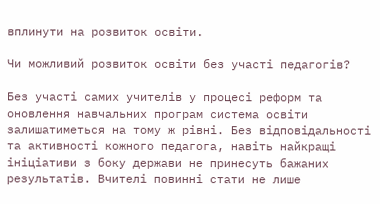вплинути на розвиток освіти.

Чи можливий розвиток освіти без участі педагогів?

Без участі самих учителів у процесі реформ та оновлення навчальних програм система освіти залишатиметься на тому ж рівні. Без відповідальності та активності кожного педагога, навіть найкращі ініціативи з боку держави не принесуть бажаних результатів. Вчителі повинні стати не лише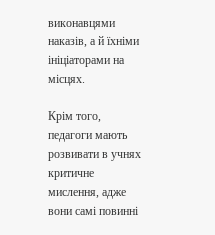виконавцями наказів, а й їхніми ініціаторами на місцях.

Крім того, педагоги мають розвивати в учнях критичне мислення, адже вони самі повинні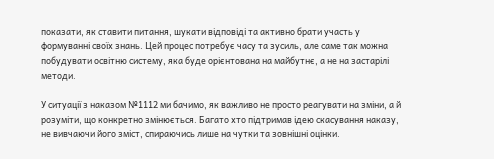показати, як ставити питання, шукати відповіді та активно брати участь у формуванні своїх знань. Цей процес потребує часу та зусиль, але саме так можна побудувати освітню систему, яка буде орієнтована на майбутнє, а не на застарілі методи.

У ситуації з наказом №1112 ми бачимо, як важливо не просто реагувати на зміни, а й розуміти, що конкретно змінюється. Багато хто підтримав ідею скасування наказу, не вивчаючи його зміст, спираючись лише на чутки та зовнішні оцінки.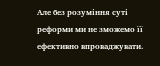Але без розуміння суті реформи ми не зможемо її ефективно впроваджувати.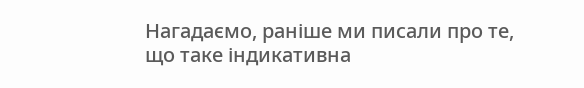Нагадаємо, раніше ми писали про те, що таке індикативна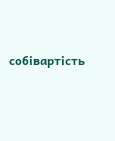собівартість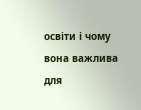освіти і чому вона важлива для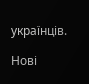українців.

Нові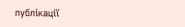публікації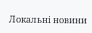Локальні новини